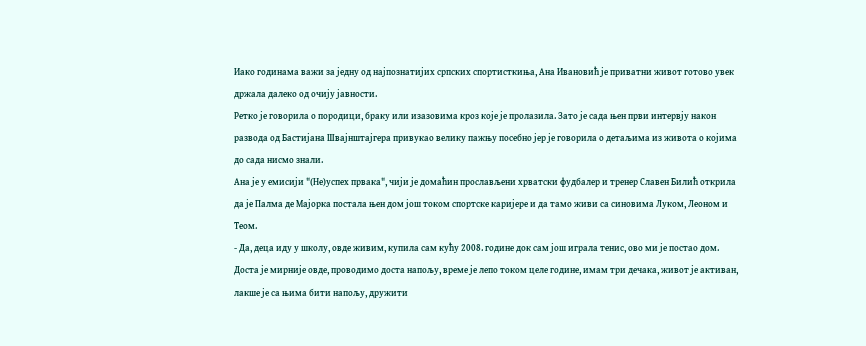Иако годинама важи за једну од најпознатијих српских спортисткиња, Ана Ивановић је приватни живот готово увек држала далеко од очију јавности.
Ретко је говорила о породици, браку или изазовима кроз које је пролазила. Зато је сада њен први интервју након развода од Бастијана Швајнштајгера привукао велику пажњу посебно јер је говорила о детаљима из живота о којима до сада нисмо знали.
Ана је у емисији "(Не)успех првака", чији је домаћин прослављени хрватски фудбалер и тренер Славен Билић открила да је Палма де Мајорка постала њен дом још током спортске каријере и да тамо живи са синовима Луком, Леоном и Теом.
- Да, деца иду у школу, овде живим, купила сам кућу 2008. године док сам још играла тенис, ово ми је постао дом. Доста је мирније овде, проводимо доста напољу, време је лепо током целе године, имам три дечака, живот је активан, лакше је са њима бити напољу, дружити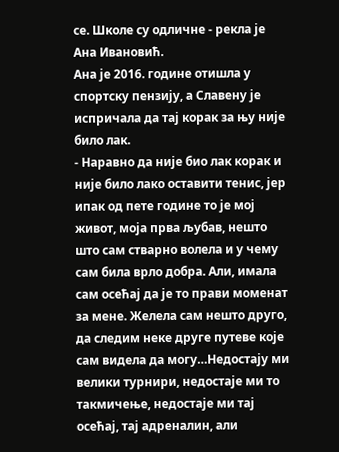се. Школе су одличне - рекла је Ана Ивановић.
Ана је 2016. године отишла у спортску пензију, а Славену је испричала да тај корак за њу није било лак.
- Наравно да није био лак корак и није било лако оставити тенис, јер ипак од пете године то је мој живот, моја прва љубав, нешто што сам стварно волела и у чему сам била врло добра. Али, имала сам осећај да је то прави моменат за мене. Желела сам нешто друго, да следим неке друге путеве које сам видела да могу…Недостају ми велики турнири, недостаје ми то такмичење, недостаје ми тај осећај, тај адреналин, али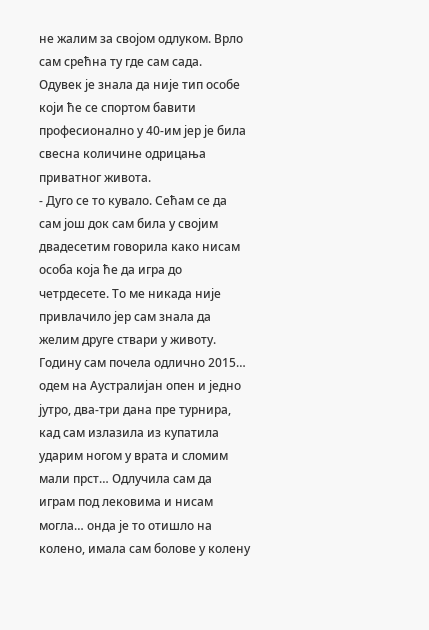не жалим за својом одлуком. Врло сам срећна ту где сам сада.
Одувек је знала да није тип особе који ће се спортом бавити професионално у 40-им јер је била свесна количине одрицања приватног живота.
- Дуго се то кувало. Сећам се да сам још док сам била у својим двадесетим говорила како нисам особа која ће да игра до четрдесете. То ме никада није привлачило јер сам знала да желим друге ствари у животу. Годину сам почела одлично 2015… одем на Аустралијан опен и једно јутро, два-три дана пре турнира, кад сам излазила из купатила ударим ногом у врата и сломим мали прст… Одлучила сам да играм под лековима и нисам могла… онда је то отишло на колено, имала сам болове у колену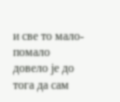и све то мало-помало довело је до тога да сам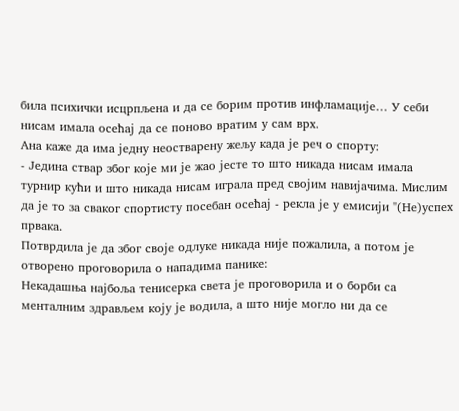била психички исцрпљена и да се борим против инфламације… У себи нисам имала осећај да се поново вратим у сам врх.
Ана каже да има једну неостварену жељу када је реч о спорту:
- Једина ствар због које ми је жао јесте то што никада нисам имала турнир кући и што никада нисам играла пред својим навијачима. Мислим да је то за сваког спортисту посебан осећај - рекла је у емисији "(Не)успех првака.
Потврдила је да због своје одлуке никада није пожалила, а потом је отворено проговорила о нападима панике:
Некадашња најбоља тенисерка света је проговорила и о борби са менталним здрављем коју је водила, а што није могло ни да се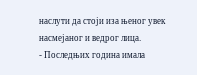наслути да стоји иза њеног увек насмејаног и ведрог лица.
- Последњих година имала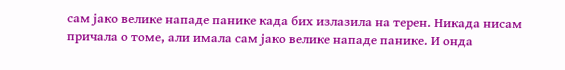сам јако велике нападе панике када бих излазила на терен. Никада нисам причала о томе, али имала сам јако велике нападе панике. И онда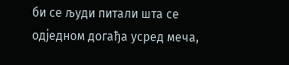би се људи питали шта се одједном догађа усред меча,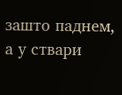зашто паднем, а у ствари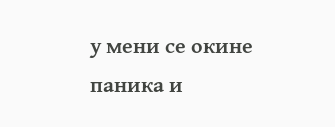у мени се окине паника и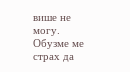више не могу. Обузме ме страх да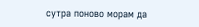сутра поново морам да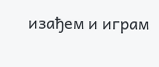изађем и играм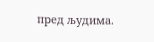пред људима.